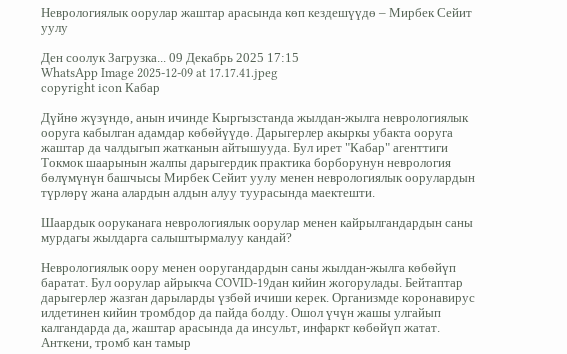Неврологиялык оорулар жаштар арасында көп кездешүүдө – Мирбек Сейит уулу

Ден соолук Загрузка... 09 Декабрь 2025 17:15
WhatsApp Image 2025-12-09 at 17.17.41.jpeg
copyright icon Кабар

Дүйнө жүзүндө, анын ичинде Кыргызстанда жылдан-жылга неврологиялык ооруга кабылган адамдар көбөйүүдө. Дарыгерлер акыркы убакта ооруга жаштар да чалдыгып жатканын айтышууда. Бул ирет "Кабар" агенттиги Токмок шаарынын жалпы дарыгердик практика борборунун неврология бөлүмүнүн башчысы Мирбек Сейит уулу менен неврологиялык оорулардын түрлөрү жана алардын алдын алуу туурасында маектешти.

Шаардык ооруканага неврологиялык оорулар менен кайрылгандардын саны мурдагы жылдарга салыштырмалуу кандай?

Неврологиялык оору менен ооругандардын саны жылдан-жылга көбөйүп баратат. Бул оорулар айрыкча COVID-19дан кийин жогорулады. Бейтаптар дарыгерлер жазган дарыларды үзбөй ичиши керек. Организмде коронавирус илдетинен кийин тромбдор да пайда болду. Ошол үчүн жашы улгайып калгандарда да, жаштар арасында да инсульт, инфаркт көбөйүп жатат. Анткени, тромб кан тамыр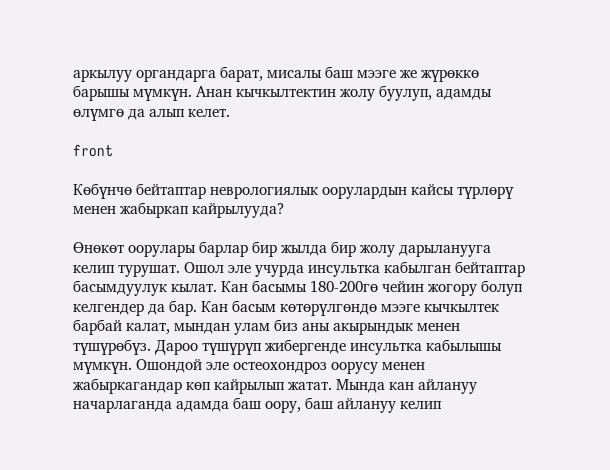аркылуу органдарга барат, мисалы баш мээге же жүрөккө барышы мүмкүн. Анан кычкылтектин жолу буулуп, адамды өлүмгө да алып келет.

front

Көбүнчө бейтаптар неврологиялык оорулардын кайсы түрлөрү менен жабыркап кайрылууда?

Өнөкөт оорулары барлар бир жылда бир жолу дарыланууга келип турушат. Ошол эле учурда инсультка кабылган бейтаптар басымдуулук кылат. Кан басымы 180-200гө чейин жогору болуп келгендер да бар. Кан басым көтөрүлгөндө мээге кычкылтек барбай калат, мындан улам биз аны акырындык менен түшүрөбүз. Дароо түшүрүп жибергенде инсультка кабылышы мүмкүн. Ошондой эле остеохондроз оорусу менен жабыркагандар көп кайрылып жатат. Мында кан айлануу начарлаганда адамда баш оору, баш айлануу келип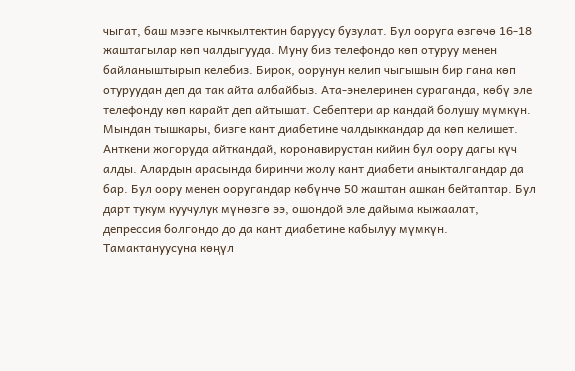чыгат, баш мээге кычкылтектин баруусу бузулат. Бул ооруга өзгөчө 16-18 жаштагылар көп чалдыгууда. Муну биз телефондо көп отуруу менен байланыштырып келебиз. Бирок, оорунун келип чыгышын бир гана көп отуруудан деп да так айта албайбыз. Ата-энелеринен сураганда, көбү эле телефонду көп карайт деп айтышат. Себептери ар кандай болушу мүмкүн. Мындан тышкары, бизге кант диабетине чалдыккандар да көп келишет. Анткени жогоруда айткандай, коронавирустан кийин бул оору дагы күч алды. Алардын арасында биринчи жолу кант диабети аныкталгандар да бар. Бул оору менен ооругандар көбүнчө 50 жаштан ашкан бейтаптар. Бул дарт тукум куучулук мүнөзгө ээ, ошондой эле дайыма кыжаалат, депрессия болгондо до да кант диабетине кабылуу мүмкүн. Тамактануусуна көңүл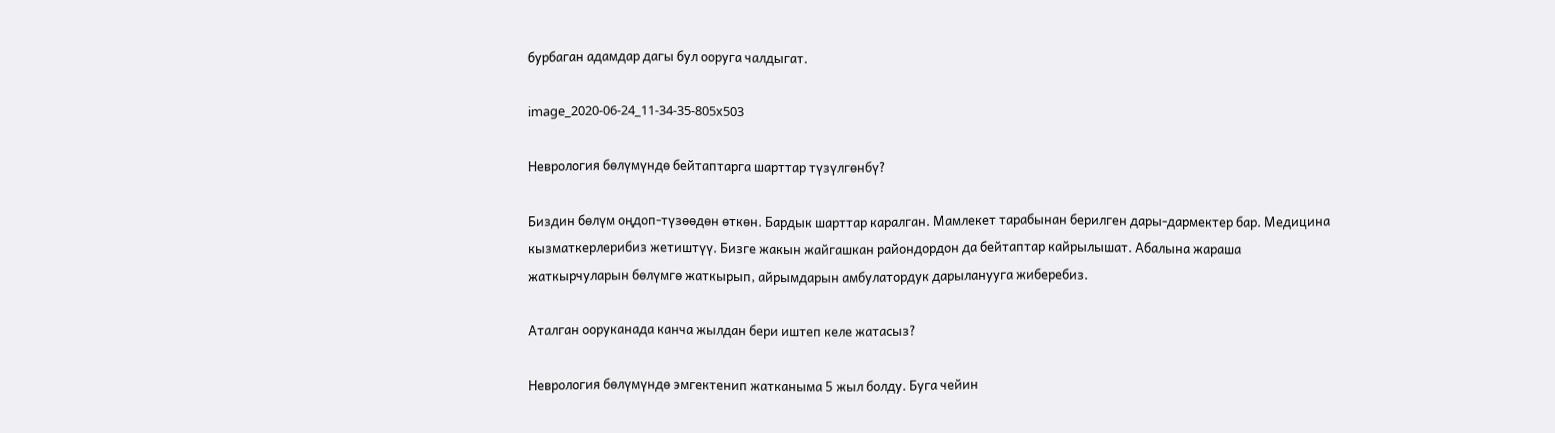бурбаган адамдар дагы бул ооруга чалдыгат.

image_2020-06-24_11-34-35-805x503

Неврология бөлүмүндө бейтаптарга шарттар түзүлгөнбү?

Биздин бөлүм оңдоп-түзөөдөн өткөн. Бардык шарттар каралган. Мамлекет тарабынан берилген дары-дармектер бар. Медицина кызматкерлерибиз жетиштүү. Бизге жакын жайгашкан райондордон да бейтаптар кайрылышат. Абалына жараша жаткырчуларын бөлүмгө жаткырып, айрымдарын амбулатордук дарыланууга жиберебиз.

Аталган ооруканада канча жылдан бери иштеп келе жатасыз?

Неврология бөлүмүндө эмгектенип жатканыма 5 жыл болду. Буга чейин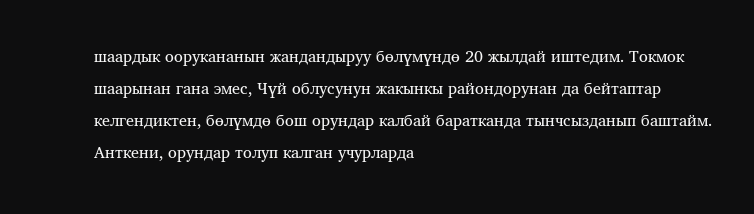шаардык оорукананын жандандыруу бөлүмүндө 20 жылдай иштедим. Токмок шаарынан гана эмес, Чүй облусунун жакынкы райондорунан да бейтаптар келгендиктен, бөлүмдө бош орундар калбай баратканда тынчсызданып баштайм. Анткени, орундар толуп калган учурларда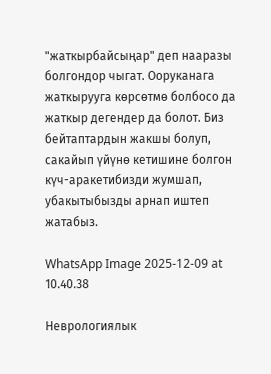"жаткырбайсыңар" деп нааразы болгондор чыгат. Ооруканага жаткырууга көрсөтмө болбосо да жаткыр дегендер да болот. Биз бейтаптардын жакшы болуп, сакайып үйүнө кетишине болгон күч-аракетибизди жумшап, убакытыбызды арнап иштеп жатабыз.

WhatsApp Image 2025-12-09 at 10.40.38

Неврологиялык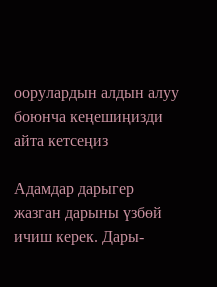оорулардын алдын алуу боюнча кеңешиңизди айта кетсеңиз

Адамдар дарыгер жазган дарыны үзбөй ичиш керек. Дары-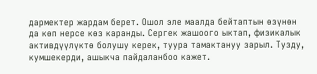дармектер жардам берет. Ошол эле маалда бейтаптын өзүнөн да көп нерсе көз каранды. Сергек жашоого ыктап, физикалык активдүүлүктө болушу керек, туура тамактануу зарыл. Тузду, кумшекерди, ашыкча пайдаланбоо кажет.